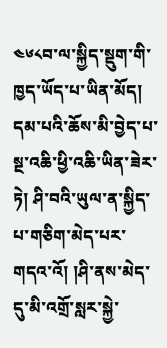༤༦༨བ་ལ་སྐྱིད་སྡུག་གི་ཁྱད་ཡོད་པ་ཡིན་མོད། དམ་པའི་ཆོས་མི་བྱེད་པ་སྔ་འཆི་ཕྱི་འཆི་ཡིན་ཟེར་ཏེ། ཤི་བའི་ཡུལ་ན་སྐྱིད་པ་གཅིག་མེད་པར་གདའ་འོ། །ཤི་ནས་མེད་དུ་མི་འགྲོ་སླར་སྐྱེ་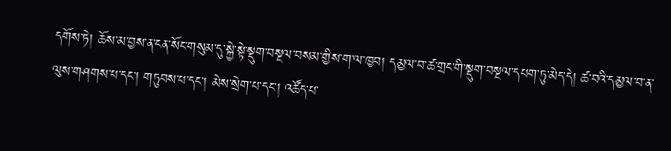དགོས་ཏེ། ཆོས་མ་བྱས་ན་ངན་སོང་གསུམ་དུ་སྐྱེ་སྟེ་སྡུག་བསྔལ་བསམ་གྱིས་ག་ལ་ཁྱབ། དམྱལ་བ་ཚ་གྲང་གི་སྡུག་བསྔལ་དཔག་ཏུ་མེད་དེ། ཚ་བའི་དམྱལ་བ་ན་ལུས་གཤགས་པ་དང་། གཏུབས་པ་དང་། མེས་སྲེག་པ་དང་། འཚོད་པ་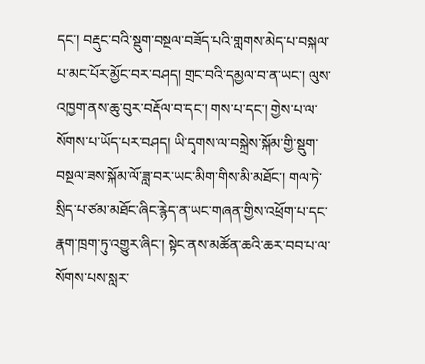དང་། བརྡུང་བའི་སྡུག་བསྔལ་བཟོད་པའི་གླགས་མེད་པ་བསྐལ་པ་མང་པོར་མྱོང་བར་བཤད། གྲང་བའི་དམྱལ་བ་ན་ཡང་། ལུས་འཁྱག་ནས་ཆུ་བུར་བརྡོལ་བ་དང་། གས་པ་དང་། གྱེས་པ་ལ་སོགས་པ་ཡོད་པར་བཤད། ཡི་དྭགས་ལ་བསྐྲེས་སྐོམ་གྱི་སྡུག་བསྔལ་ཟས་སྐོམ་ལོ་ཟླ་བར་ཡང་མིག་གིས་མི་མཐོང་། གལ་ཏེ་སྲིད་པ་ཙམ་མཐོང་ཞིང་རྙེད་ན་ཡང་གཞན་གྱིས་འཕྲོག་པ་དང་རྣག་ཁྲག་ཏུ་འགྱུར་ཞིང་། སྟེང་ནས་མཚོན་ཆའི་ཆར་བབ་པ་ལ་སོགས་པས་སླར་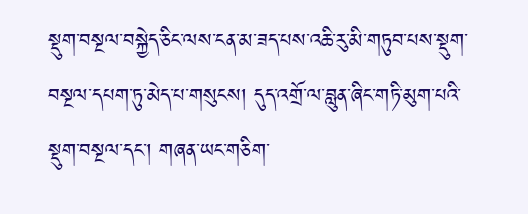སྡུག་བསྔལ་བསྐྱེད་ཅིང་ལས་ངན་མ་ཟད་པས་འཆི་རུ་མི་གཏུབ་པས་སྡུག་བསྔལ་དཔག་ཏུ་མེད་པ་གསུངས། དུད་འགྲོ་ལ་བླུན་ཞིང་གཏི་མུག་པའི་སྡུག་བསྔལ་དང་། གཞན་ཡང་གཅིག་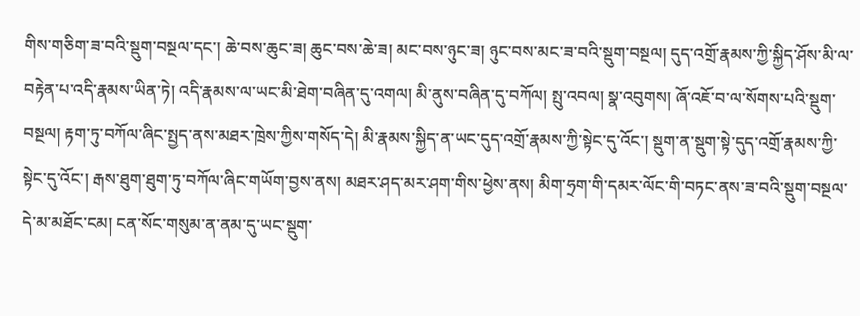གིས་གཅིག་ཟ་བའི་སྡུག་བསྔལ་དང་། ཆེ་བས་ཆུང་ཟ། ཆུང་བས་ཆེ་ཟ། མང་བས་ཉུང་ཟ། ཉུང་བས་མང་ཟ་བའི་སྡུག་བསྔལ། དུད་འགྲོ་རྣམས་ཀྱི་སྐྱིད་ཤོས་མི་ལ་བརྟེན་པ་འདི་རྣམས་ཡིན་ཏེ། འདི་རྣམས་ལ་ཡང་མི་ཐེག་བཞིན་དུ་འགལ། མི་ནུས་བཞིན་དུ་བཀོལ། སྤུ་འབལ། སྣ་འབུགས། ཞོ་འཇོ་བ་ལ་སོགས་པའི་སྡུག་བསྔལ། རྟག་ཏུ་བཀོལ་ཞིང་སྤྱད་ནས་མཐར་ཁྲེས་ཀྱིས་གསོད་དེ། མི་རྣམས་སྐྱིད་ན་ཡང་དུད་འགྲོ་རྣམས་ཀྱི་སྟེང་དུ་འོང་། སྡུག་ན་སྡུག་སྟེ་དུད་འགྲོ་རྣམས་ཀྱི་སྟེང་དུ་འོང་། རྒས་ཐུག་ཐུག་ཏུ་བཀོལ་ཞིང་གཡོག་བྱས་ནས། མཐར་ཤད་མར་ཤག་གིས་ཕྱེས་ནས། མིག་ཧྲག་གི་དམར་ལོང་གི་བཏང་ནས་ཟ་བའི་སྡུག་བསྔལ་དེ་མ་མཐོང་ངམ། ངན་སོང་གསུམ་ན་ནམ་དུ་ཡང་སྡུག་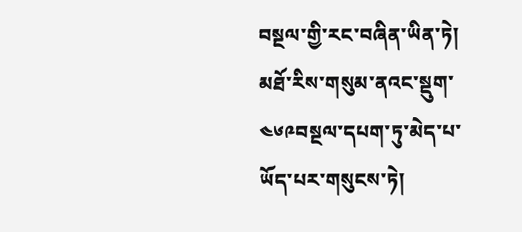བསྔལ་གྱི་རང་བཞིན་ཡིན་ཏེ། མཐོ་རིས་གསུམ་ནའང་སྡུག་
༤༦༩བསྔལ་དཔག་ཏུ་མེད་པ་ཡོད་པར་གསུངས་ཏེ།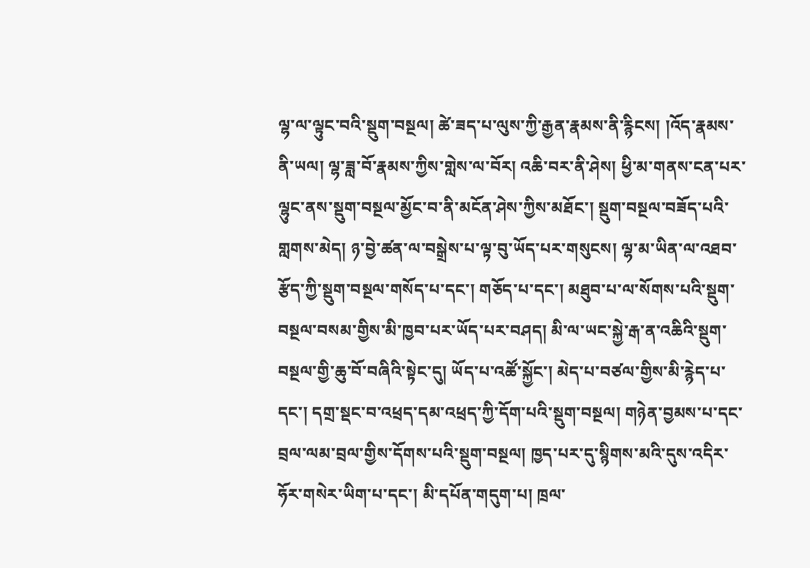ལྷ་ལ་ལྟུང་བའི་སྡུག་བསྔལ། ཚེ་ཟད་པ་ལུས་ཀྱི་རྒྱན་རྣམས་ནི་རྙིངས། །འོད་རྣམས་ནི་ཡལ། ལྷ་ཟླ་བོ་རྣམས་ཀྱིས་གླེས་ལ་བོར། འཆི་བར་ནི་ཤེས། ཕྱི་མ་གནས་ངན་པར་ལྷུང་ནས་སྡུག་བསྔལ་མྱོང་བ་ནི་མངོན་ཤེས་ཀྱིས་མཐོང་། སྡུག་བསྔལ་བཟོད་པའི་གླགས་མེད། ཉ་བྱེ་ཚན་ལ་བསྒྲེས་པ་ལྟ་བུ་ཡོད་པར་གསུངས། ལྷ་མ་ཡིན་ལ་འཐབ་རྩོད་ཀྱི་སྡུག་བསྔལ་གསོད་པ་དང་། གཅོད་པ་དང་། མཐུབ་པ་ལ་སོགས་པའི་སྡུག་བསྔལ་བསམ་གྱིས་མི་ཁྱབ་པར་ཡོད་པར་བཤད། མི་ལ་ཡང་སྐྱེ་རྒ་ན་འཆིའི་སྡུག་བསྔལ་གྱི་ཆུ་བོ་བཞིའི་སྟེང་དུ། ཡོད་པ་འཚོ་སྐྱོང་། མེད་པ་བཙལ་གྱིས་མི་རྙེད་པ་དང་། དགྲ་སྡང་བ་འཕྲད་དམ་འཕྲད་ཀྱི་དོག་པའི་སྡུག་བསྔལ། གཉེན་བྱམས་པ་དང་བྲལ་ལམ་བྲལ་གྱིས་དོགས་པའི་སྡུག་བསྔལ། ཁྱད་པར་དུ་སྙིགས་མའི་དུས་འདིར་ཧོར་གསེར་ཡིག་པ་དང་། མི་དཔོན་གདུག་པ། ཁྲལ་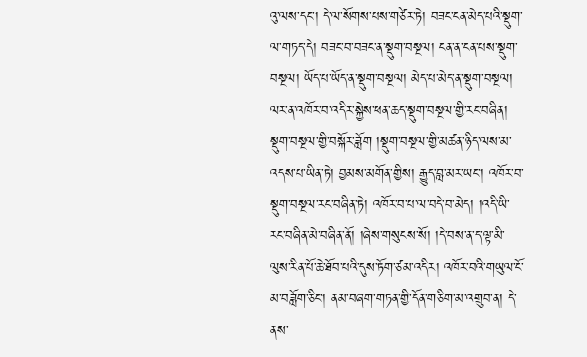འུ་ལས་དང་། དེ་ལ་སོགས་པས་གཙེར་ཏེ། བཟང་ངན་མེད་པའི་སྡུག་ལ་གཏད་དེ། བཟང་བ་བཟང་ན་སྡུག་བསྔལ། ངན་ན་ངན་པས་སྡུག་བསྔལ། ཡོད་པ་ཡོད་ན་སྡུག་བསྔལ། མེད་པ་མེད་ན་སྡུག་བསྔལ། ལར་ན་འཁོར་བ་འདིར་སྐྱེས་ཕན་ཆད་སྡུག་བསྔལ་གྱི་རང་བཞིན། སྡུག་བསྔལ་གྱི་བསྐོར་ཟློག །སྡུག་བསྔལ་གྱི་མཚན་ཉིད་ལས་མ་འདས་པ་ཡིན་ཏེ། བྱམས་མགོན་གྱིས། རྒྱུད་བླ་མར་ཡང་། འཁོར་བ་སྡུག་བསྔལ་རང་བཞིན་ཏེ། འཁོར་བ་པ་ལ་བདེ་བ་མེད། །འདི་ཡི་རང་བཞིན་མེ་བཞིན་ནོ། །ཞེས་གསུངས་སོ། །དེ་བས་ན་ད་ལྟ་མི་ལུས་རིན་པོ་ཆེ་ཐོབ་པའི་དུས་ཏོག་ཙམ་འདིར། འཁོར་བའི་གཡུལ་ངོ་མ་བཟློག་ཅིང་། ནམ་བཞག་གཏན་གྱི་དོན་གཅིག་མ་འགྲུབ་ན། དེ་ནས་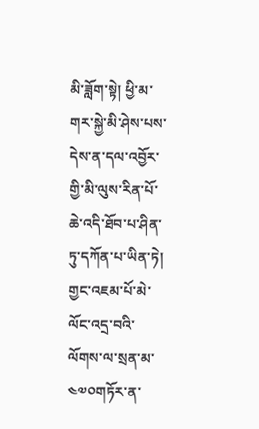མི་ཟློག་སྟེ། ཕྱི་མ་གར་སྐྱེ་མི་ཤེས་པས་དེས་ན་དལ་འབྱོར་གྱི་མི་ལུས་རིན་པོ་ཆེ་འདི་ཐོབ་པ་ཤིན་ཏུ་དཀོན་པ་ཡིན་ཏེ། གྱང་འཇམ་པོ་མེ་ལོང་འདྲ་བའི་ལོགས་ལ་སྲན་མ་
༤༧༠གཏོར་ན་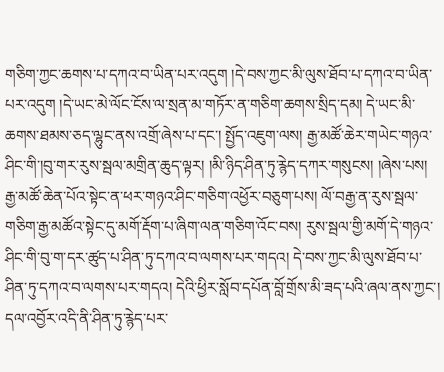གཅིག་ཀྱང་ཆགས་པ་དཀའ་བ་ཡིན་པར་འདུག །དེ་བས་ཀྱང་མི་ལུས་ཐོབ་པ་དཀའ་བ་ཡིན་པར་འདུག །དེ་ཡང་མེ་ལོང་ངོས་ལ་སྲན་མ་གཏོར་ན་གཅིག་ཆགས་སྲིད་དམ། དེ་ཡང་མི་ཆགས་ཐམས་ཅད་ལྷུང་ནས་འགྲོ་ཞེས་པ་དང་། སྤྱོད་འཇུག་ལས། རྒྱ་མཚོ་ཆེར་གཡེང་གཉའ་ཤིང་གི་།བུ་གར་རུས་སྦལ་མགྲིན་ཆུད་ལྟར། །མི་ཉིད་ཤིན་ཏུ་རྙེད་དཀར་གསུངས། །ཞེས་པས། རྒྱ་མཚོ་ཆེན་པོའ་སྟེང་ན་ཕར་གཉའ་ཤིང་གཅིག་འཕྱོར་བཅུག་པས། ལོ་བརྒྱ་ན་རུས་སྦལ་གཅིག་རྒྱ་མཚོའ་སྟེང་དུ་མགོ་རྡོག་པ་ཞིག་ལན་གཅིག་འོང་བས། རུས་སྦལ་གྱི་མགོ་དེ་གཉའ་ཤིང་གི་བུ་ག་དར་ཚུད་པ་ཤིན་ཏུ་དཀའ་བ་ལགས་པར་གདའ། དེ་བས་ཀྱང་མི་ལུས་ཐོབ་པ་ཤིན་ཏུ་དཀའ་བ་ལགས་པར་གདའ། དེའི་ཕྱིར་སློབ་དཔོན་བློ་གྲོས་མི་ཟད་པའི་ཞལ་ནས་ཀྱང་། དལ་འབྱོར་འདི་ནི་ཤིན་ཏུ་རྙེད་པར་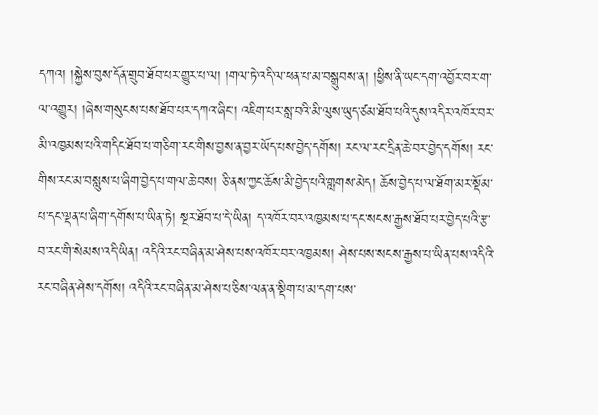དཀའ། །སྐྱེས་བུས་དོན་གྲུབ་ཐོབ་པར་གྱུར་པ་ལ། །གལ་ཏེ་འདི་ལ་ཕན་པ་མ་བསྒྲུབས་ན། །ཕྱིས་ནི་ཡང་དག་འབྱོར་བར་ག་ལ་འགྱུར། །ཞེས་གསུངས་པས་ཐོབ་པར་དཀའ་ཞིང་། འཇིག་པར་སླ་བའི་མི་ལུས་ཡུད་ཙམ་ཐོབ་པའི་དུས་འདིར་འཁོར་བར་མི་འཁྱམས་པའི་གདིང་ཐོབ་པ་གཅིག་རང་གིས་བྱས་ན་བྱར་ཡོད་པས་བྱེད་དགོས། རང་ལ་རང་དྲིན་ཆེ་བར་བྱེད་དགོས། རང་གིས་རང་མ་བསླུས་པ་ཞིག་བྱེད་པ་གལ་ཆེ་བས། ཅི་ནས་ཀྱང་ཆོས་མི་བྱེད་པའི་གླགས་མེད། ཆོས་བྱེད་པ་ལ་ཐོག་མར་སྡོམ་པ་དང་ལྡན་པ་ཞིག་དགོས་པ་ཡིན་ཏེ། སྔར་ཐོབ་པ་དེ་ཡིན། ད་འཁོར་བར་འཁྱམས་པ་དང་སངས་རྒྱས་ཐོབ་པར་བྱེད་པའི་རྩ་བ་རང་གི་སེམས་འདི་ཡིན། འདིའི་རང་བཞིན་མ་ཤེས་པས་འཁོར་བར་འཁྱམས། ཤེས་པས་སངས་རྒྱས་པ་ཡིན་པས་འདིའི་རང་བཞིན་ཤེས་དགོས། འདིའི་རང་བཞིན་མ་ཤེས་པ་ཅིས་ལན་ན་སྡིག་པ་མ་དག་པས་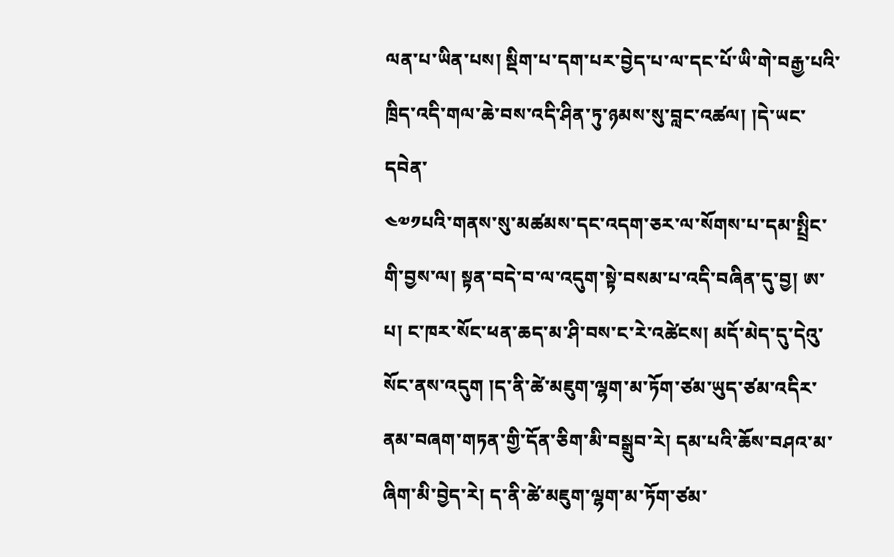ལན་པ་ཡིན་པས། སྡིག་པ་དག་པར་བྱེད་པ་ལ་དང་པོ་ཡི་གེ་བརྒྱ་པའི་ཁྲིད་འདི་གལ་ཆེ་བས་འདི་ཤིན་ཏུ་ཉམས་སུ་བླང་འཚལ། །དེ་ཡང་དབེན་
༤༧༡པའི་གནས་སུ་མཚམས་དང་འདག་ཅར་ལ་སོགས་པ་དམ་སྤྲིང་གི་བྱས་ལ། སྟན་བདེ་བ་ལ་འདུག་སྟེ་བསམ་པ་འདི་བཞིན་དུ་བྱ། ཨ་པ། ང་ཁར་སོང་ཕན་ཆད་མ་ཤི་བས་ང་རེ་འཚེངས། མདོ་མེད་དུ་དེའུ་སོང་ནས་འདུག །ད་ནི་ཚེ་མཇུག་ལྷག་མ་ཏོག་ཙམ་ཡུད་ཙམ་འདིར་ནམ་བཞག་གཏན་གྱི་དོན་ཅིག་མི་བསྒྲུབ་རེ། དམ་པའི་ཆོས་བཤའ་མ་ཞིག་མི་བྱེད་རེ། ད་ནི་ཚེ་མཇུག་ལྷག་མ་ཏོག་ཙམ་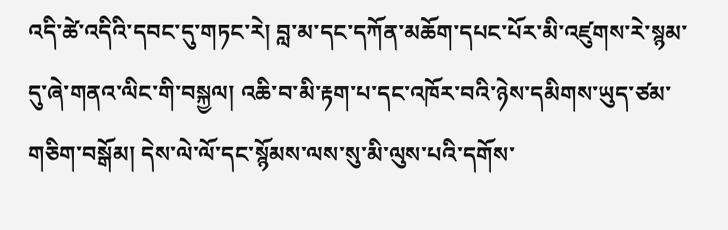འདི་ཚེ་འདིའི་དབང་དུ་གཏང་རེ། བླ་མ་དང་དཀོན་མཆོག་དཔང་པོར་མི་འཛུགས་རེ་སྙམ་དུ་ཞེ་གནའ་ལིང་གི་བསྐྱལ། འཆི་བ་མི་རྟག་པ་དང་འཁོར་བའི་ཉེས་དམིགས་ཡུད་ཙམ་གཅིག་བསྒོམ། དེས་ལེ་ལོ་དང་སྙོམས་ལས་སུ་མི་ལུས་པའི་དགོས་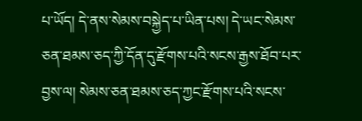པ་ཡོད། དེ་ནས་སེམས་བསྐྱེད་པ་ཡིན་པས། དེ་ཡང་སེམས་ཅན་ཐམས་ཅད་ཀྱི་དོན་དུ་རྫོགས་པའི་སངས་རྒྱས་ཐོབ་པར་བྱས་ལ། སེམས་ཅན་ཐམས་ཅད་ཀྱང་རྫོགས་པའི་སངས་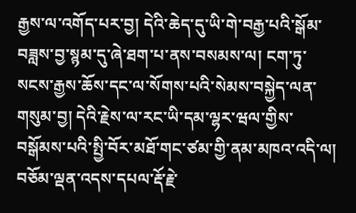རྒྱས་ལ་འགོད་པར་བྱ། དེའི་ཆེད་དུ་ཡི་གེ་བརྒྱ་པའི་སྒོམ་བཟླས་བྱ་སྙམ་དུ་ཞེ་ཐག་པ་ནས་བསམས་ལ། ངག་ཏུ་སངས་རྒྱས་ཆོས་དང་ལ་སོགས་པའི་སེམས་བསྐྱེད་ལན་གསུམ་བྱ། དེའི་རྗེས་ལ་རང་ཡི་དམ་ལྷར་ཝལ་གྱིས་བསྒོམས་པའི་སྤྱི་བོར་མཐོ་གང་ཙམ་གྱི་ནམ་མཁའ་འདི་ལ། བཅོམ་ལྡན་འདས་དཔལ་རྡོ་རྗེ་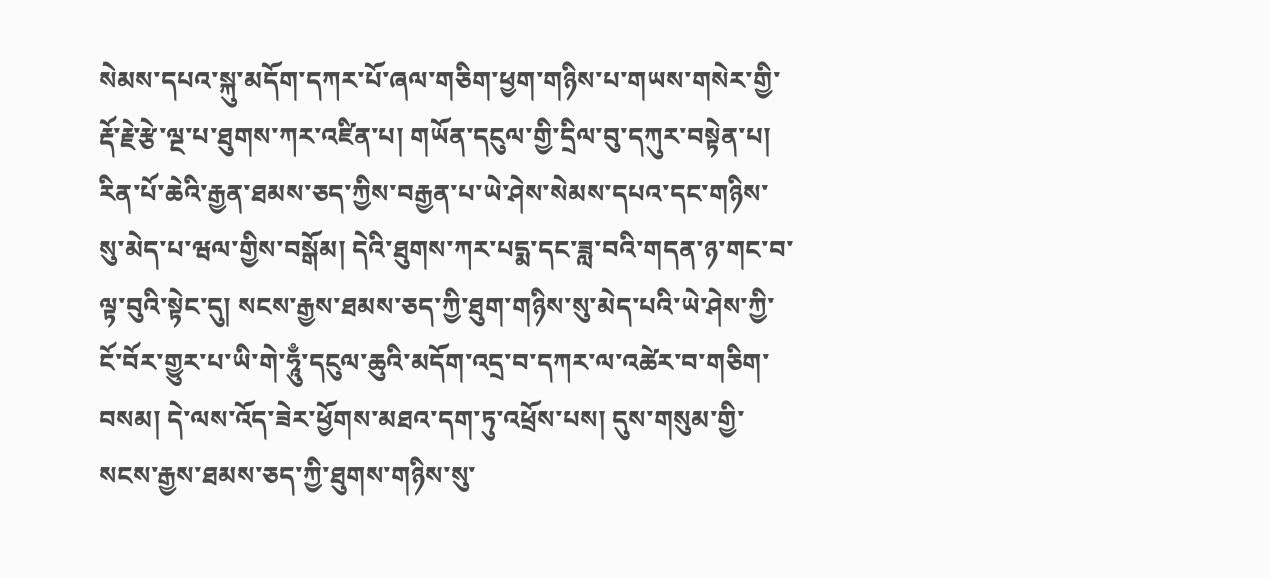སེམས་དཔའ་སྐུ་མདོག་དཀར་པོ་ཞལ་གཅིག་ཕྱག་གཉིས་པ་གཡས་གསེར་གྱི་རྡོ་རྗེ་རྩེ་ལྔ་པ་ཐུགས་ཀར་འཛིན་པ། གཡོན་དངུལ་གྱི་དྲིལ་བུ་དཀུར་བསྟེན་པ། རིན་པོ་ཆེའི་རྒྱན་ཐམས་ཅད་ཀྱིས་བརྒྱན་པ་ཡེ་ཤེས་སེམས་དཔའ་དང་གཉིས་སུ་མེད་པ་ཝལ་གྱིས་བསྒོམ། དེའི་ཐུགས་ཀར་པདྨ་དང་ཟླ་བའི་གདན་ཉ་གང་བ་ལྟ་བུའི་སྟེང་དུ། སངས་རྒྱས་ཐམས་ཅད་ཀྱི་ཐུག་གཉིས་སུ་མེད་པའི་ཡེ་ཤེས་ཀྱི་ངོ་བོར་གྱུར་པ་ཡི་གེ་ཧཱུྃ་དངུལ་ཆུའི་མདོག་འདྲ་བ་དཀར་ལ་འཚེར་བ་གཅིག་བསམ། དེ་ལས་འོད་ཟེར་ཕྱོགས་མཐའ་དག་ཏུ་འཕྲོས་པས། དུས་གསུམ་གྱི་སངས་རྒྱས་ཐམས་ཅད་ཀྱི་ཐུགས་གཉིས་སུ་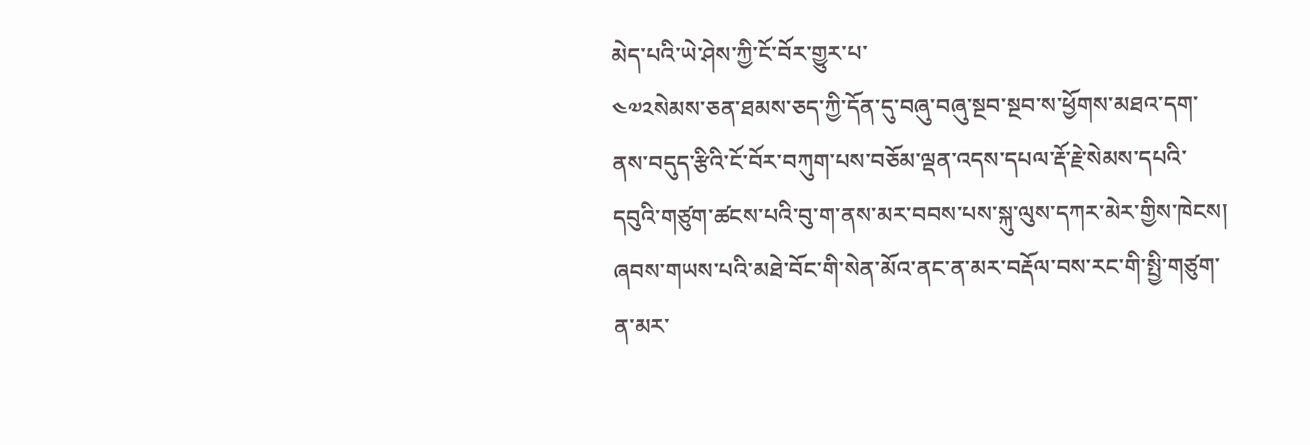མེད་པའི་ཡེ་ཤེས་ཀྱི་ངོ་བོར་གྱུར་པ་
༤༧༢སེམས་ཅན་ཐམས་ཅད་ཀྱི་དོན་དུ་བཞུ་བཞུ་སྔབ་སྔབ་ས་ཕྱོགས་མཐའ་དག་ནས་བདུད་རྩིའི་ངོ་བོར་བཀུག་པས་བཅོམ་ལྡན་འདས་དཔལ་རྡོ་རྗེ་སེམས་དཔའི་དབུའི་གཙུག་ཚངས་པའི་བུ་ག་ནས་མར་བབས་པས་སྐུ་ལུས་དཀར་མེར་གྱིས་ཁེངས། ཞབས་གཡས་པའི་མཐེ་བོང་གི་སེན་མོའ་ནང་ན་མར་བརྡོལ་བས་རང་གི་སྤྱི་གཙུག་ན་མར་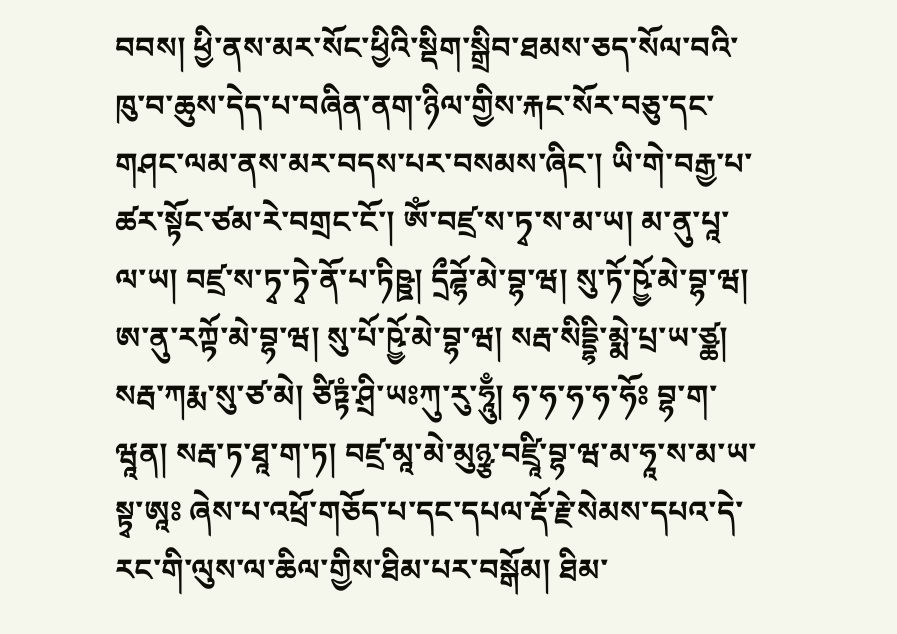བབས། ཕྱི་ནས་མར་སོང་ཕྱིའི་སྡིག་སྒྲིབ་ཐམས་ཅད་སོལ་བའི་ཁུ་བ་ཆུས་དེད་པ་བཞིན་ནག་ཉིལ་གྱིས་རྐང་སོར་བཅུ་དང་གཤང་ལམ་ནས་མར་བདས་པར་བསམས་ཞིང་། ཡི་གེ་བརྒྱ་པ་ཚར་སྟོང་ཙམ་རེ་བགྲང་ངོ་། ༀ་བཛྲ་ས་ཏྭ་ས་མ་ཡ། མ་ནུ་པཱ་ལ་ཡ། བཛྲ་ས་ཏྭ་ཏྭེ་ནོ་པ་ཏིཥྛ། དྲྀཌྷོ་མེ་བྷ་ཝ། སུ་ཏོ་ཥྱོ་མེ་བྷ་ཝ། ཨ་ནུ་རཀྟོ་མེ་བྷ་ཝ། སུ་པོ་ཥྱོ་མེ་བྷ་ཝ། སརྦ་སིདྡྷི་མྨེ་པྲ་ཡ་ཙྪ། སརྦ་ཀརྨ་སུ་ཙ་མེ། ཙིཏྟཾ་ཤྲི་ཡཿཀུ་རུ་ཧཱུྃ། ཧ་ཧ་ཧ་ཧ་ཧོཿ བྷ་ག་ཝཱན། སརྦ་ཏ་ཐཱ་ག་ཏ། བཛྲ་མཱ་མེ་མུཉྩ་བཛྲཱི་བྷ་ཝ་མ་ཧཱ་ས་མ་ཡ་སྟྭ་ཨཱཿ ཞེས་པ་འཕྲོ་གཅོད་པ་དང་དཔལ་རྡོ་རྗེ་སེམས་དཔའ་དེ་རང་གི་ལུས་ལ་ཆིལ་གྱིས་ཐིམ་པར་བསྒོམ། ཐིམ་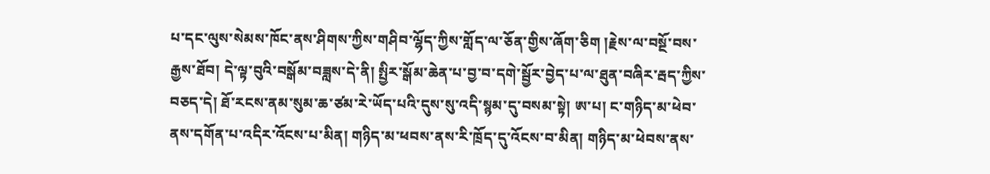པ་དང་ལུས་སེམས་ཁོང་ནས་ཤིགས་ཀྱིས་གཤིབ་ལྷོད་ཀྱིས་གློད་ལ་ཅོན་གྱིས་ཞོག་ཅིག །རྗེས་ལ་བསྔོ་བས་རྒྱས་ཐོབ། དེ་ལྟ་བུའི་བསྒོམ་བཟླས་དེ་ནི། སྤྱིར་སྒོམ་ཆེན་པ་བྱ་བ་དགེ་སྦྱོར་བྱེད་པ་ལ་ཐུན་བཞིར་རྦད་ཀྱིས་བཅད་དེ། ཐོ་རངས་ནམ་སུམ་ཆ་ཙམ་རེ་ཡོད་པའི་དུས་སུ་འདི་སྙམ་དུ་བསམ་སྟེ། ཨ་པ། ང་གཉིད་མ་ཕེབ་ནས་དགོན་པ་འདིར་འོངས་པ་མིན། གཉིད་མ་ཕབས་ནས་རི་ཁྲོད་དུ་འོངས་བ་མིན། གཉིད་མ་ཕེབས་ནས་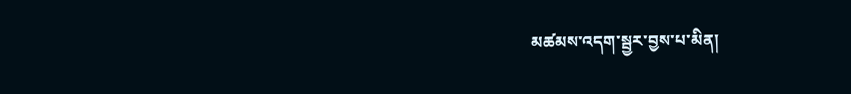མཚམས་འདག་སྦྱར་བྱས་པ་མིན།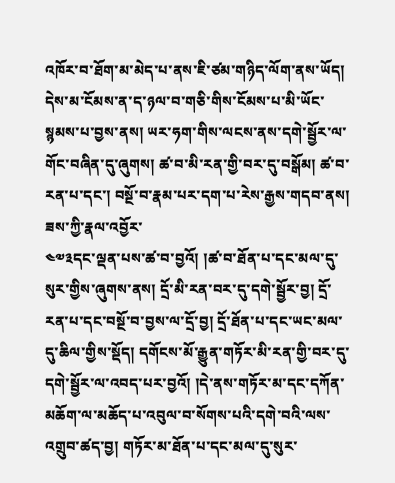འཁོར་བ་ཐོག་མ་མེད་པ་ནས་ཇི་ཙམ་གཉིད་ལོག་ནས་ཡོད། དེས་མ་ངོམས་ན་ད་ཉལ་བ་གཅི་གིས་ངོམས་པ་མི་ཡོང་སྙམས་པ་བྱས་ནས། ཡར་ཧག་གིས་ལངས་ནས་དགེ་སྦྱོར་ལ་གོང་བཞིན་དུ་ཞུགས། ཚ་བ་མི་རན་གྱི་བར་དུ་བསྒོམ། ཚ་བ་རན་པ་དང་། བསྔོ་བ་རྣམ་པར་དག་པ་རེས་རྒྱས་གདབ་ནས། ཟས་ཀྱི་རྣལ་འབྱོར་
༤༧༣དང་ལྡན་པས་ཚ་བ་བྱའོ། །ཚ་བ་ཐོན་པ་དང་མལ་དུ་སུར་གྱིས་ཞུགས་ནས། དྲོ་མི་རན་བར་དུ་དགེ་སྦྱོར་བྱ། དྲོ་རན་པ་དང་བསྔོ་བ་བྱས་ལ་དྲོ་བྱ། དྲོ་ཐོན་པ་དང་ཡང་མལ་དུ་ཆིལ་གྱིས་སྡོད། དགོངས་མོ་རྒྱུན་གཏོར་མི་རན་གྱི་བར་དུ་དགེ་སྦྱོར་ལ་འབད་པར་བྱའོ། །དེ་ནས་གཏོར་མ་དང་དཀོན་མཆོག་ལ་མཆོད་པ་འབུལ་བ་སོགས་པའི་དགེ་བའི་ལས་འགྲུབ་ཚད་བྱ། གཏོར་མ་ཐོན་པ་དང་མལ་དུ་སུར་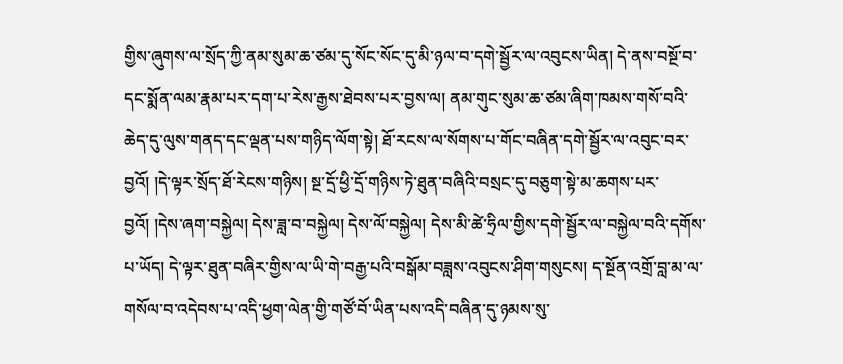གྱིས་ཞུགས་ལ་སྲོད་ཀྱི་ནམ་སུམ་ཆ་ཙམ་དུ་སོང་སོང་དུ་མི་ཉལ་བ་དགེ་སྦྱོར་ལ་འབུངས་ཡིན། དེ་ནས་བསྔོ་བ་དང་སྨོན་ལམ་རྣམ་པར་དག་པ་རེས་རྒྱས་ཐེབས་པར་བྱས་ལ། ནམ་གུང་སུམ་ཆ་ཙམ་ཞིག་ཁམས་གསོ་བའི་ཆེད་དུ་ལུས་གནད་དང་ལྡན་པས་གཉིད་ལོག་སྟེ། ཐོ་རངས་ལ་སོགས་པ་གོང་བཞིན་དགེ་སྦྱོར་ལ་འབུང་བར་བྱའོ། །དེ་ལྟར་སྲོད་ཐོ་རེངས་གཉིས། སྔ་དྲོ་ཕྱི་དྲོ་གཉིས་ཏེ་ཐུན་བཞིའི་བསྲང་དུ་བཅུག་སྟེ་མ་ཆགས་པར་བྱའོ། །དེས་ཞག་བསྐྱེལ། དེས་ཟླ་བ་བསྐྱེལ། དེས་ལོ་བསྐྱེལ། དེས་མི་ཚེ་ཧྲིལ་གྱིས་དགེ་སྦྱོར་ལ་བསྐྱེལ་བའི་དགོས་པ་ཡོད། དེ་ལྟར་ཐུན་བཞིར་གྱིས་ལ་ཡི་གེ་བརྒྱ་པའི་བསྒོམ་བཟླས་འབུངས་ཤིག་གསུངས། ད་སྔོན་འགྲོ་བླ་མ་ལ་གསོལ་བ་འདེབས་པ་འདི་ཕྱག་ལེན་གྱི་གཙོ་བོ་ཡིན་པས་འདི་བཞིན་དུ་ཉམས་སུ་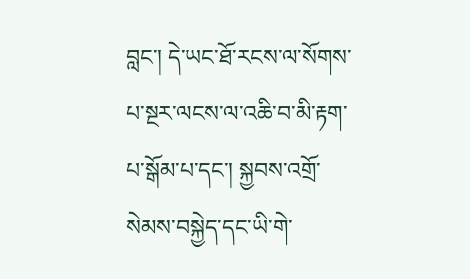བླང་། དེ་ཡང་ཐོ་རངས་ལ་སོགས་པ་སྔར་ལངས་ལ་འཆི་བ་མི་རྟག་པ་སྒོམ་པ་དང་། སྐྱབས་འགྲོ་སེམས་བསྐྱེད་དང་ཡི་གེ་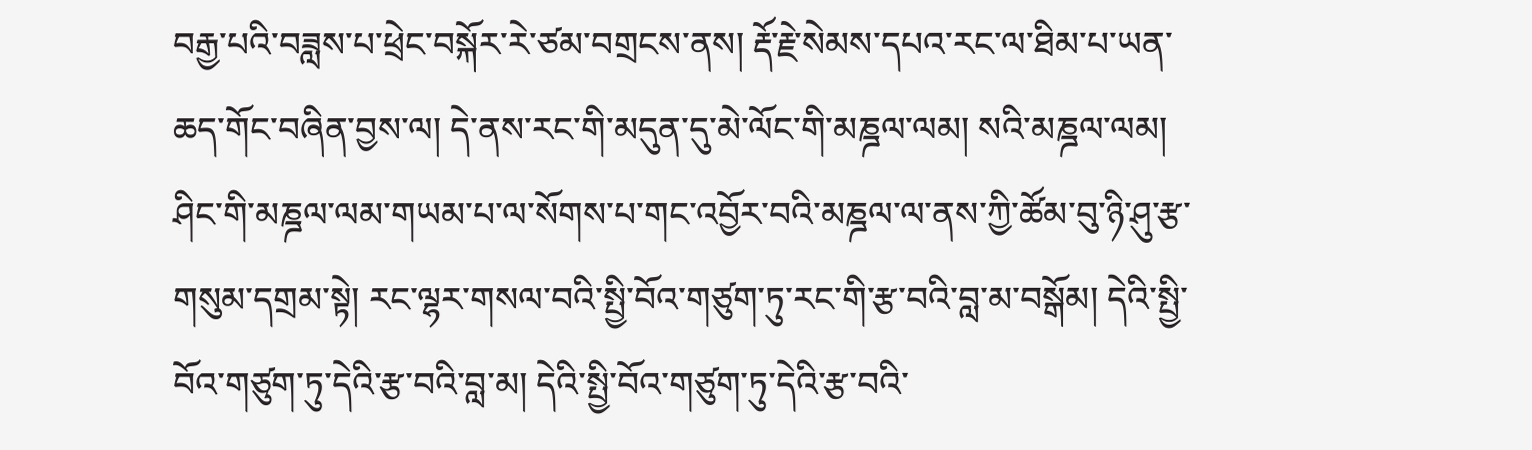བརྒྱ་པའི་བཟླས་པ་ཕྲེང་བསྐོར་རེ་ཙམ་བགྲངས་ནས། རྡོ་རྗེ་སེམས་དཔའ་རང་ལ་ཐིམ་པ་ཡན་ཆད་གོང་བཞིན་བྱས་ལ། དེ་ནས་རང་གི་མདུན་དུ་མེ་ལོང་གི་མཎྜལ་ལམ། སའི་མཎྜལ་ལམ། ཤིང་གི་མཎྜལ་ལམ་གཡམ་པ་ལ་སོགས་པ་གང་འབྱོར་བའི་མཎྜལ་ལ་ནས་ཀྱི་ཚོམ་བུ་ཉི་ཤུ་རྩ་གསུམ་དགྲམ་སྟེ། རང་ལྷར་གསལ་བའི་སྤྱི་བོའ་གཙུག་ཏུ་རང་གི་རྩ་བའི་བླ་མ་བསྒོམ། དེའི་སྤྱི་བོའ་གཙུག་ཏུ་དེའི་རྩ་བའི་བླ་མ། དེའི་སྤྱི་བོའ་གཙུག་ཏུ་དེའི་རྩ་བའི་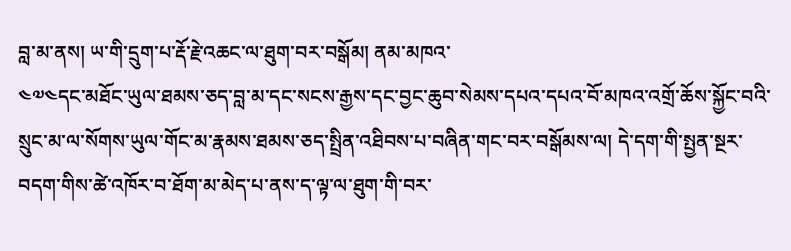བླ་མ་ནས། ཡ་གི་དྲུག་པ་རྡོ་རྗེ་འཆང་ལ་ཐུག་བར་བསྒོམ། ནམ་མཁའ་
༤༧༤དང་མཐོང་ཡུལ་ཐམས་ཅད་བླ་མ་དང་སངས་རྒྱས་དང་བྱང་ཆུབ་སེམས་དཔའ་དཔའ་བོ་མཁའ་འགྲོ་ཆོས་སྐྱོང་བའི་སྲུང་མ་ལ་སོགས་ཡུལ་གོང་མ་རྣམས་ཐམས་ཅད་སྤྲིན་འཐིབས་པ་བཞིན་གང་བར་བསྒོམས་ལ། དེ་དག་གི་སྤྱན་སྔར་བདག་གིས་ཚེ་འཁོར་བ་ཐོག་མ་མེད་པ་ནས་ད་ལྟ་ལ་ཐུག་གི་བར་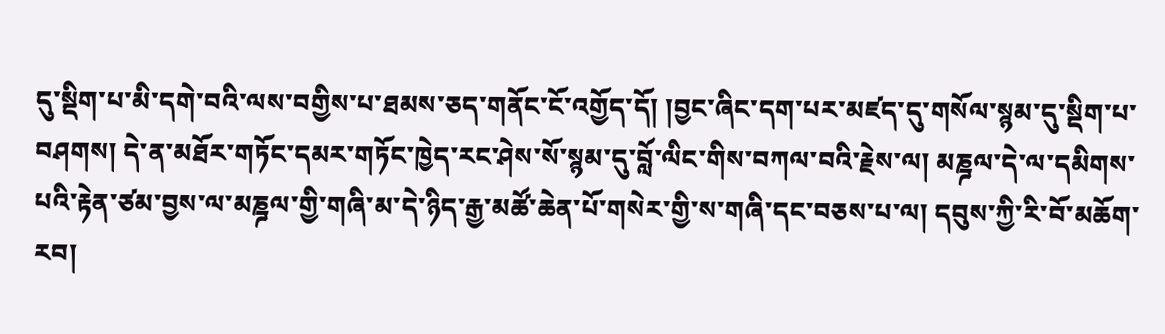དུ་སྡིག་པ་མི་དགེ་བའི་ལས་བགྱིས་པ་ཐམས་ཅད་གནོང་ངོ་འགྱོད་དོ། །བྱང་ཞིང་དག་པར་མཛད་དུ་གསོལ་སྙམ་དུ་སྡིག་པ་བཤགས། དེ་ན་མཐོར་གཏོང་དམར་གཏོང་ཁྱེད་རང་ཤེས་སོ་སྙམ་དུ་བློ་ལིང་གིས་བཀལ་བའི་རྗེས་ལ། མཎྜལ་དེ་ལ་དམིགས་པའི་རྟེན་ཙམ་བྱས་ལ་མཎྜལ་གྱི་གཞི་མ་དེ་ཉིད་རྒྱ་མཚོ་ཆེན་པོ་གསེར་གྱི་ས་གཞི་དང་བཅས་པ་ལ། དབུས་ཀྱི་རི་བོ་མཆོག་རབ།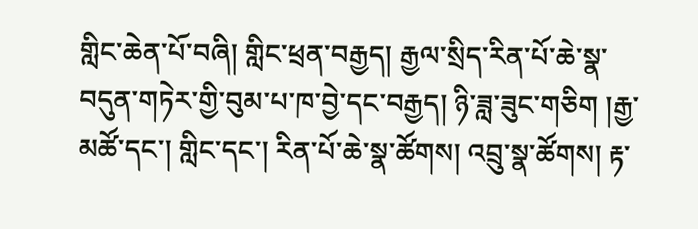གླིང་ཆེན་པོ་བཞི། གླིང་ཕྲན་བརྒྱད། རྒྱལ་སྲིད་རིན་པོ་ཆེ་སྣ་བདུན་གཏེར་གྱི་བུམ་པ་ཁ་བྱེ་དང་བརྒྱད། ཉི་ཟླ་ཟུང་གཅིག །རྒྱ་མཚོ་དང་། གླིང་དང་། རིན་པོ་ཆེ་སྣ་ཚོགས། འབྲུ་སྣ་ཚོགས། རྟ་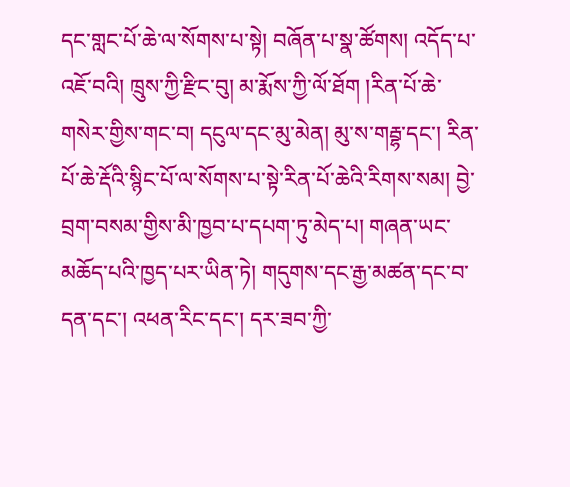དང་གླང་པོ་ཆེ་ལ་སོགས་པ་སྟེ། བཞོན་པ་སྣ་ཚོགས། འདོད་པ་འཇོ་བའི། ཁྲུས་ཀྱི་རྫིང་བུ། མ་རྨོས་ཀྱི་ལོ་ཐོག །རིན་པོ་ཆེ་གསེར་གྱིས་གང་བ། དངུལ་དང་མུ་མེན། མུ་ས་གརྦྷ་དང་། རིན་པོ་ཆེ་རྡོའི་སྙིང་པོ་ལ་སོགས་པ་སྟེ་རིན་པོ་ཆེའི་རིགས་སམ། བྱེ་བྲག་བསམ་གྱིས་མི་ཁྱབ་པ་དཔག་ཏུ་མེད་པ། གཞན་ཡང་མཆོད་པའི་ཁྱད་པར་ཡིན་ཏེ། གདུགས་དང་རྒྱ་མཚན་དང་བ་དན་དང་། འཕན་རིང་དང་། དར་ཟབ་ཀྱི་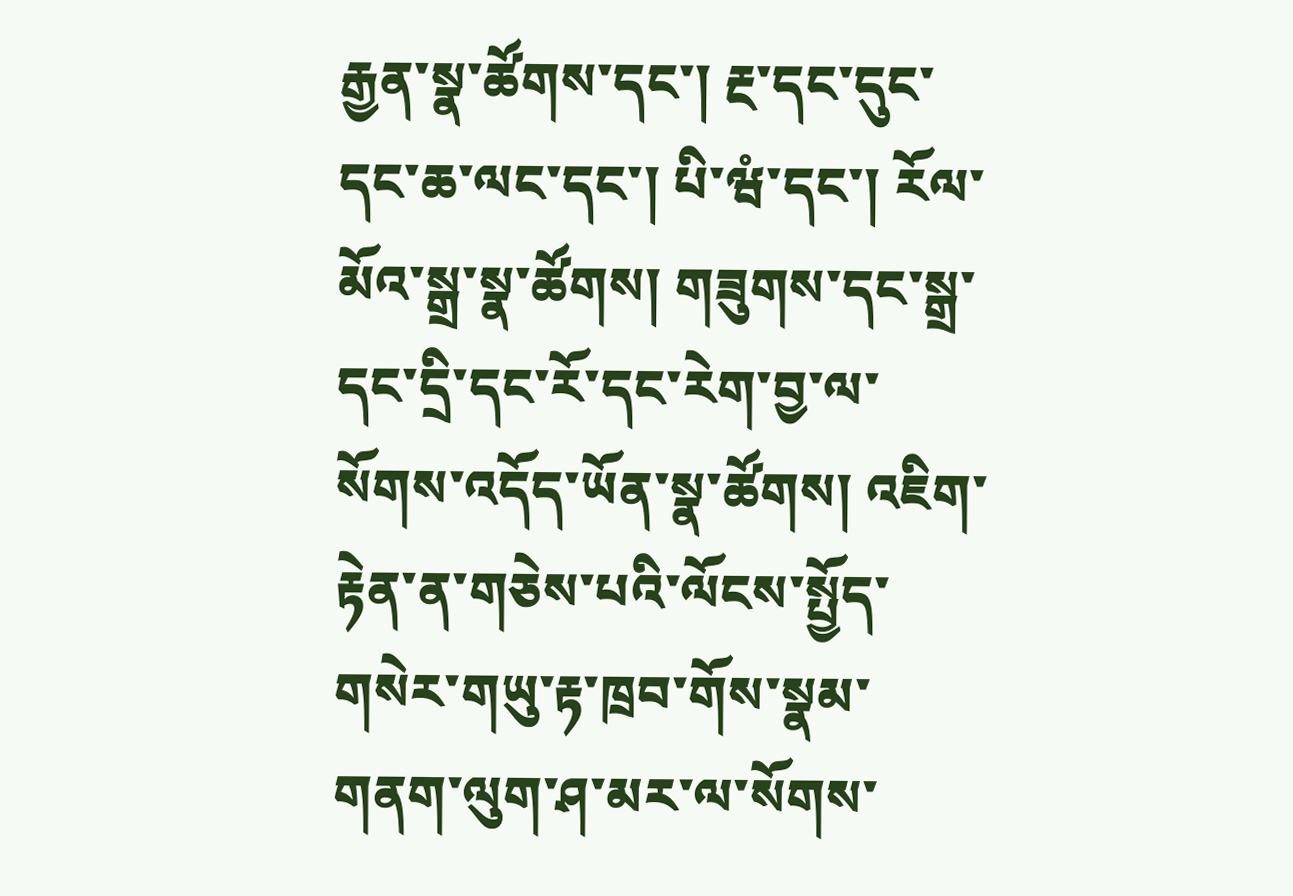རྒྱན་སྣ་ཚོགས་དང་། རྔ་དང་དུང་དང་ཆ་ལང་དང་། པི་ཝཾ་དང་། རོལ་མོའ་སྒྲ་སྣ་ཚོགས། གཟུགས་དང་སྒྲ་དང་དྲི་དང་རོ་དང་རེག་བྱ་ལ་སོགས་འདོད་ཡོན་སྣ་ཚོགས། འཇིག་རྟེན་ན་གཅེས་པའི་ལོངས་སྤྱོད་གསེར་གཡུ་རྟ་ཁྲབ་གོས་སྣམ་གནག་ལུག་ཤ་མར་ལ་སོགས་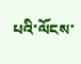པའི་ལོངས་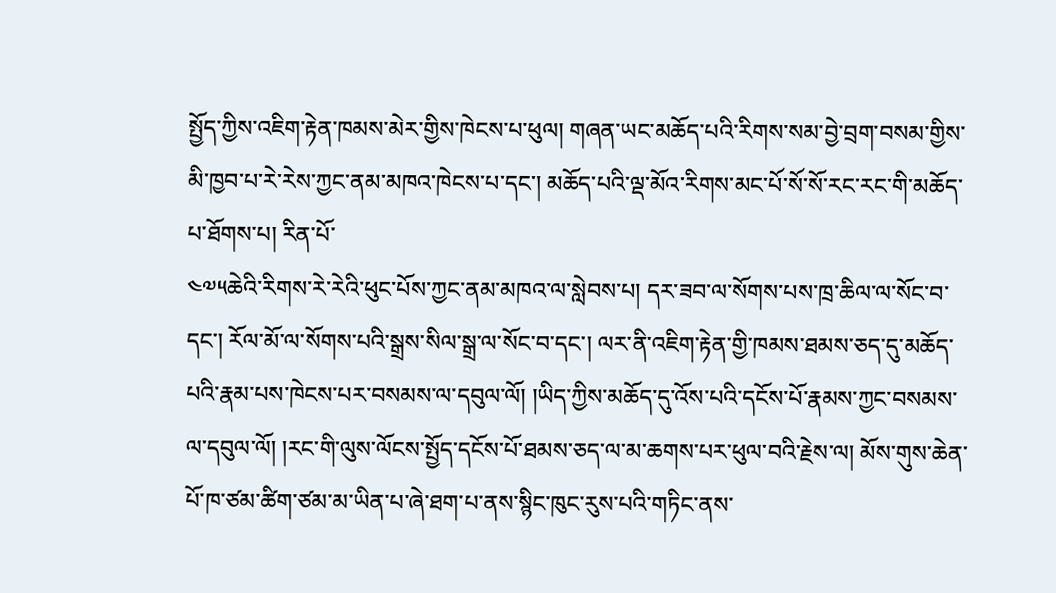སྤྱོད་ཀྱིས་འཇིག་རྟེན་ཁམས་མེར་གྱིས་ཁེངས་པ་ཕུལ། གཞན་ཡང་མཆོད་པའི་རིགས་སམ་བྱེ་བྲག་བསམ་གྱིས་མི་ཁྱབ་པ་རེ་རེས་ཀྱང་ནམ་མཁའ་ཁེངས་པ་དང་། མཆོད་པའི་ལྡ་མོའ་རིགས་མང་པོ་སོ་སོ་རང་རང་གི་མཆོད་པ་ཐོགས་པ། རིན་པོ་
༤༧༥ཆེའི་རིགས་རེ་རེའི་ཕུང་པོས་ཀྱང་ནམ་མཁའ་ལ་སླེབས་པ། དར་ཟབ་ལ་སོགས་པས་ཁྲ་ཆིལ་ལ་སོང་བ་དང་། རོལ་མོ་ལ་སོགས་པའི་སྒྲས་སིལ་སྒྲ་ལ་སོང་བ་དང་། ལར་ནི་འཇིག་རྟེན་གྱི་ཁམས་ཐམས་ཅད་དུ་མཆོད་པའི་རྣམ་པས་ཁེངས་པར་བསམས་ལ་དབུལ་ལོ། །ཡིད་ཀྱིས་མཆོད་དུ་འོས་པའི་དངོས་པོ་རྣམས་ཀྱང་བསམས་ལ་དབུལ་ལོ། །རང་གི་ལུས་ལོངས་སྤྱོད་དངོས་པོ་ཐམས་ཅད་ལ་མ་ཆགས་པར་ཕུལ་བའི་རྗེས་ལ། མོས་གུས་ཆེན་པོ་ཁ་ཙམ་ཚིག་ཙམ་མ་ཡིན་པ་ཞེ་ཐག་པ་ནས་སྙིང་ཁུང་རུས་པའི་གཏིང་ནས་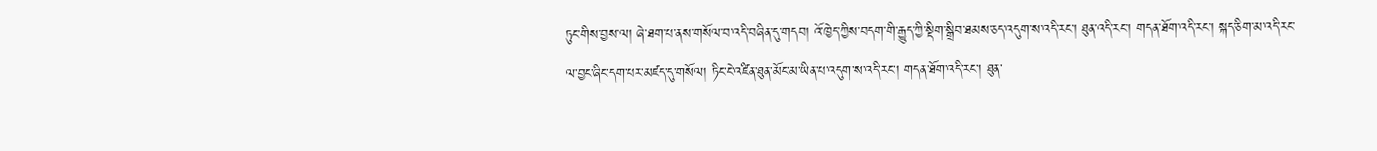ཏུང་གིས་བྱས་ལ། ཞེ་ཐག་པ་ནས་གསོལ་བ་འདི་བཞིན་དུ་གདབ། འོ་ཁྱེད་ཀྱིས་བདག་གི་རྒྱུད་ཀྱི་སྡིག་སྒྲིབ་ཐམས་ཅད་འདུག་ས་འདི་རང་། ཐུན་འདི་རང་། གདན་ཐོག་འདི་རང་། སྐད་ཅིག་མ་འདི་རང་ལ་བྱང་ཞིང་དག་པར་མཛད་དུ་གསོལ། ཏིང་ངེ་འཛིན་ཐུན་མོང་མ་ཡིན་པ་འདུག་ས་འདི་རང་། གདན་ཐོག་འདི་རང་། ཐུན་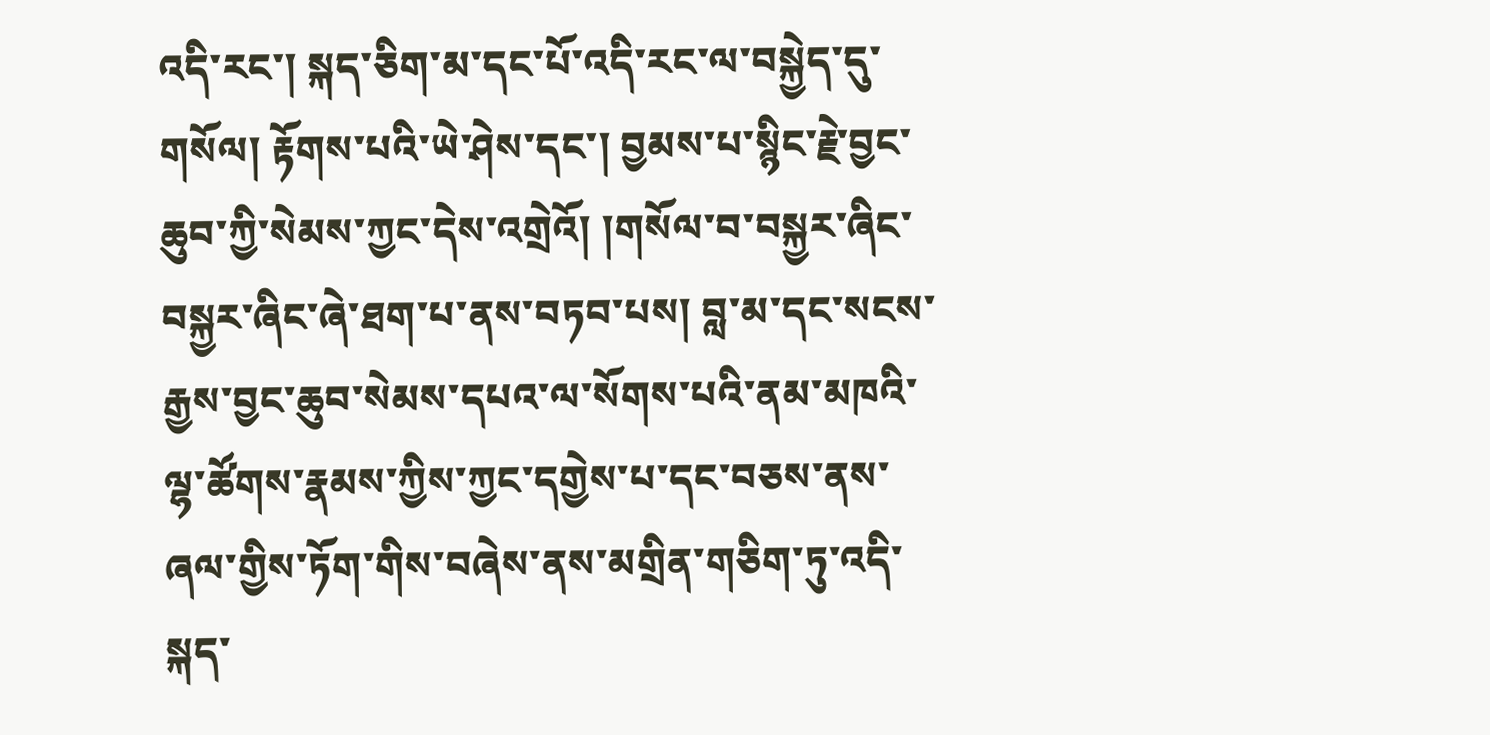འདི་རང་། སྐད་ཅིག་མ་དང་པོ་འདི་རང་ལ་བསྐྱེད་དུ་གསོལ། རྟོགས་པའི་ཡེ་ཤེས་དང་། བྱམས་པ་སྙིང་རྗེ་བྱང་ཆུབ་ཀྱི་སེམས་ཀྱང་དེས་འགྲེའོ། །གསོལ་བ་བསྐྱར་ཞིང་བསྐྱར་ཞིང་ཞེ་ཐག་པ་ནས་བཏབ་པས། བླ་མ་དང་སངས་རྒྱས་བྱང་ཆུབ་སེམས་དཔའ་ལ་སོགས་པའི་ནམ་མཁའི་ལྷ་ཚོགས་རྣམས་ཀྱིས་ཀྱང་དགྱེས་པ་དང་བཅས་ནས་ཞལ་གྱིས་ཏོག་གིས་བཞེས་ནས་མགྲིན་གཅིག་ཏུ་འདི་སྐད་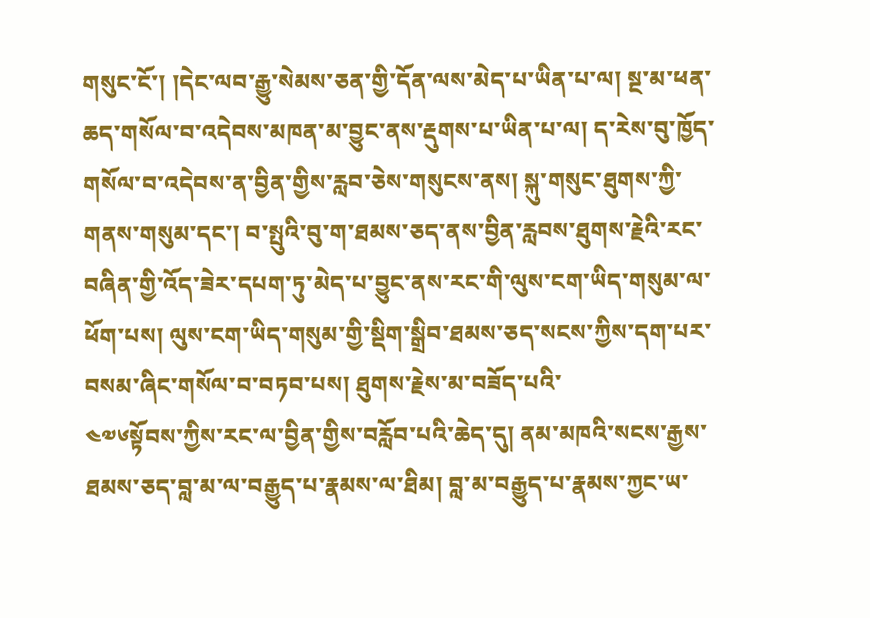གསུང་ངོ་། །དེང་ལབ་རྒྱུ་སེམས་ཅན་གྱི་དོན་ལས་མེད་པ་ཡིན་པ་ལ། སྔ་མ་ཕན་ཆད་གསོལ་བ་འདེབས་མཁན་མ་བྱུང་ནས་རྡུགས་པ་ཡིན་པ་ལ། ད་རེས་བུ་ཁྱོད་གསོལ་བ་འདེབས་ན་བྱིན་གྱིས་རླབ་ཅེས་གསུངས་ནས། སྐུ་གསུང་ཐུགས་ཀྱི་གནས་གསུམ་དང་། བ་སྤུའི་བུ་ག་ཐམས་ཅད་ནས་བྱིན་རླབས་ཐུགས་རྗེའི་རང་བཞིན་གྱི་འོད་ཟེར་དཔག་ཏུ་མེད་པ་བྱུང་ནས་རང་གི་ལུས་ངག་ཡིད་གསུམ་ལ་ཕོག་པས། ལུས་ངག་ཡིད་གསུམ་གྱི་སྡིག་སྒྲིབ་ཐམས་ཅད་སངས་ཀྱིས་དག་པར་བསམ་ཞིང་གསོལ་བ་བཏབ་པས། ཐུགས་རྗེས་མ་བཟོད་པའི་
༤༧༦སྟོབས་ཀྱིས་རང་ལ་བྱིན་གྱིས་བརློབ་པའི་ཆེད་དུ། ནམ་མཁའི་སངས་རྒྱས་ཐམས་ཅད་བླ་མ་ལ་བརྒྱུད་པ་རྣམས་ལ་ཐིམ། བླ་མ་བརྒྱུད་པ་རྣམས་ཀྱང་ཡ་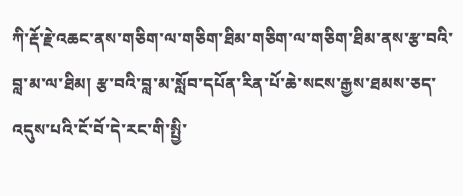ཀི་རྡོ་རྗེ་འཆང་ནས་གཅིག་ལ་གཅིག་ཐིམ་གཅིག་ལ་གཅིག་ཐིམ་ནས་རྩ་བའི་བླ་མ་ལ་ཐིམ། རྩ་བའི་བླ་མ་སློབ་དཔོན་རིན་པོ་ཆེ་སངས་རྒྱས་ཐམས་ཅད་འདུས་པའི་ངོ་བོ་དེ་རང་གི་སྤྱི་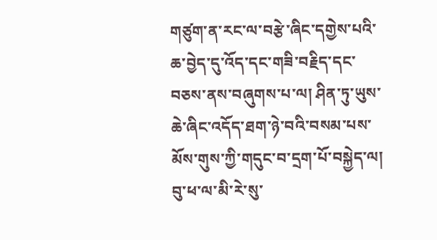གཙུག་ན་རང་ལ་བརྩེ་ཞིང་དགྱེས་པའི་ཆ་བྱེད་དུ་འོད་དང་གཟི་བརྗིད་དང་བཅས་ནས་བཞུགས་པ་ལ། ཤིན་ཏུ་ཡུས་ཆེ་ཞིང་འདོད་ཐག་ཉེ་བའི་བསམ་པས་མོས་གུས་ཀྱི་གདུང་བ་དྲག་པོ་བསྐྱེད་ལ། བུ་ཕ་ལ་མི་རེ་སུ་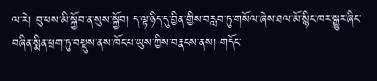ལ་རེ། བུ་ཕས་མི་སྐྱོབ་ན་སུས་སྐྱོབ། ད་ལྟ་ཉིད་དུ་བྱིན་གྱིས་བརླབ་ཏུ་གསོལ་ཞེས་ཐལ་མོ་སྙིང་ཁར་སྒྱུར་ཞིང་བཞིན་སྨིན་ཕྲག་ཏུ་བསྡུས་ནས་ཁོང་པ་ཡུས་ཀྱིས་བརྣངས་ནས། གདོང་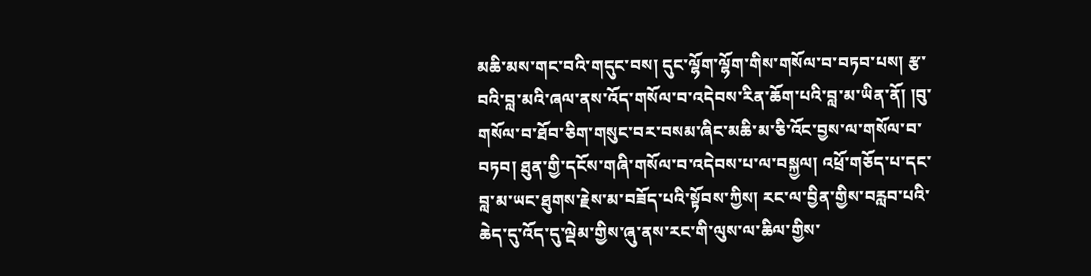མཆི་མས་གང་བའི་གདུང་བས། དུང་ལྷོག་ལྷོག་གིས་གསོལ་བ་བཏབ་པས། རྩ་བའི་བླ་མའི་ཞལ་ནས་འོད་གསོལ་བ་འདེབས་རིན་ཆོག་པའི་བླ་མ་ཡིན་ནོ། །བུ་གསོལ་བ་ཐོབ་ཅིག་གསུང་བར་བསམ་ཞིང་མཆི་མ་ཅི་འོང་བྱས་ལ་གསོལ་བ་བཏབ། ཐུན་གྱི་དངོས་གཞི་གསོལ་བ་འདེབས་པ་ལ་བསྐྱལ། འཕྲོ་གཅོད་པ་དང་བླ་མ་ཡང་ཐུགས་རྗེས་མ་བཟོད་པའི་སྟོབས་ཀྱིས། རང་ལ་བྱིན་གྱིས་བརླབ་པའི་ཆེད་དུ་འོད་དུ་ལྡེམ་གྱིས་ཞུ་ནས་རང་གི་ལུས་ལ་ཆིལ་གྱིས་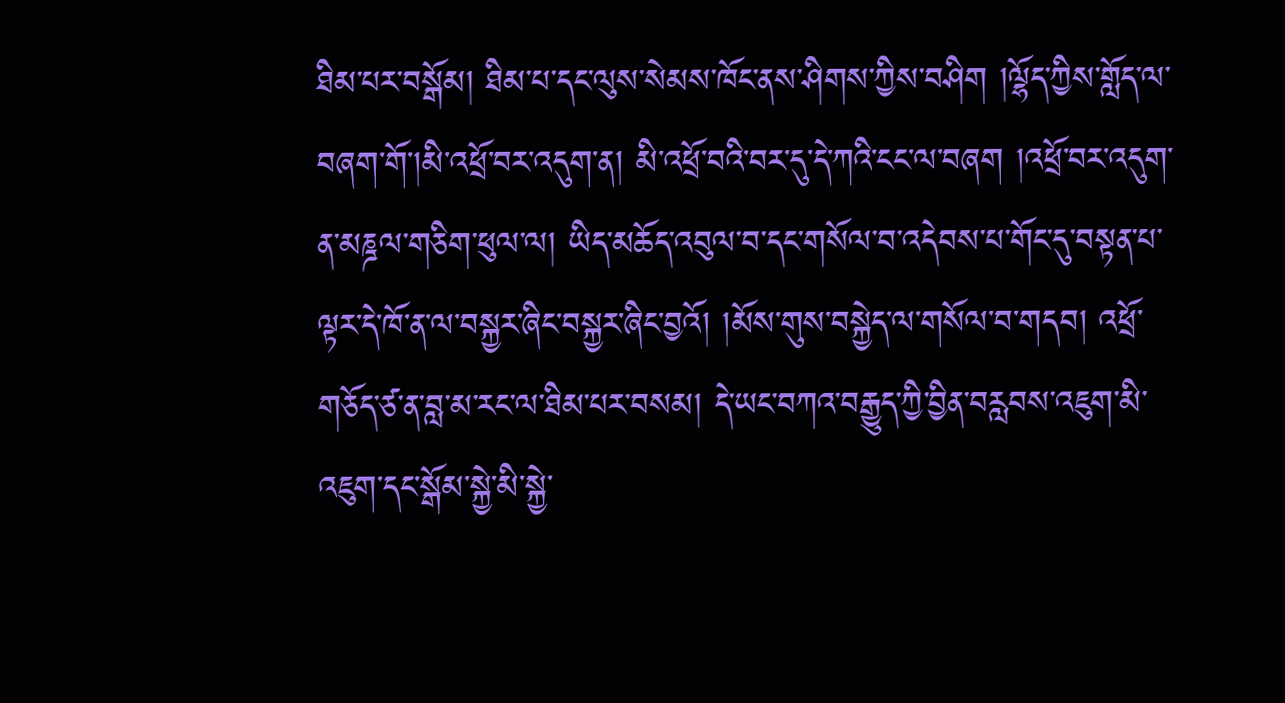ཐིམ་པར་བསྒོམ། ཐིམ་པ་དང་ལུས་སེམས་ཁོང་ནས་ཤིགས་ཀྱིས་བཤིག །ལྷོད་ཀྱིས་གློད་ལ་བཞག་གོ་།མི་འཕྲོ་བར་འདུག་ན། མི་འཕྲོ་བའི་བར་དུ་དེ་ཀའི་ངང་ལ་བཞག །འཕྲོ་བར་འདུག་ན་མཎྜལ་གཅིག་ཕུལ་ལ། ཡིད་མཆོད་འབུལ་བ་དང་གསོལ་བ་འདེབས་པ་གོང་དུ་བསྟན་པ་ལྟར་དེ་ཁོ་ན་ལ་བསྐྱར་ཞིང་བསྐྱར་ཞིང་བྱའོ། །མོས་གུས་བསྐྱེད་ལ་གསོལ་བ་གདབ། འཕྲོ་གཅོད་ཙ་ན་བླ་མ་རང་ལ་ཐིམ་པར་བསམ། དེ་ཡང་བཀའ་བརྒྱུད་ཀྱི་བྱིན་བརླབས་འཇུག་མི་འཇུག་དང་སྒོམ་སྐྱེ་མི་སྐྱེ་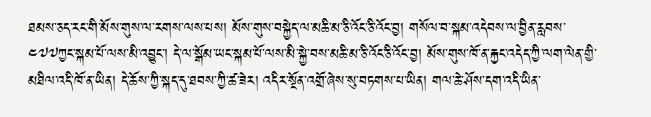ཐམས་ཅད་རང་གི་མོས་གུས་ལ་རགས་ལས་པས། མོས་གུས་བསྐྱེད་ལ་མཆི་མ་ཅི་འོང་ཅི་འོང་བྱ། གསོལ་བ་སྐམ་འདེབས་ལ་བྱིན་རླབས་
༤༧༧ཀྱང་སྐམ་པོ་ལས་མི་འབྱུང་། དེ་ལ་སྒོམ་ཡང་སྐམ་པོ་ལས་མི་སྐྱེ་བས་མཆི་མ་ཅི་འོང་ཅི་འོང་བྱ། མོས་གུས་ཁོ་ན་རྐྱང་འདེད་ཀྱི་ལག་ལེན་གྱི་མཐིལ་འདི་ཁོ་ན་ཡིན། དེ་ཆོས་ཀྱི་སྐད་དུ་ཐབས་ཀྱི་ཚ་ཟེར། འདིར་སྔོན་འགྲོ་ཞེས་སུ་བཏགས་པ་ཡིན། གལ་ཆེ་ཤོས་དག་འདི་ཡིན་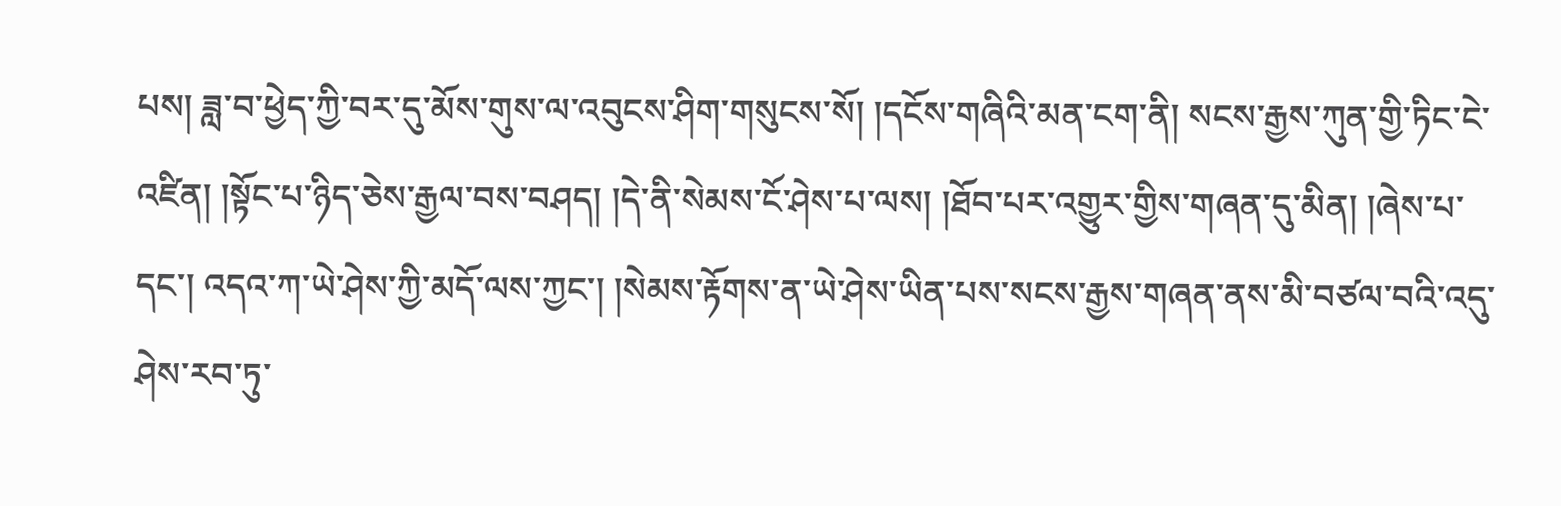པས། ཟླ་བ་ཕྱེད་ཀྱི་བར་དུ་མོས་གུས་ལ་འབུངས་ཤིག་གསུངས་སོ། །དངོས་གཞིའི་མན་ངག་ནི། སངས་རྒྱས་ཀུན་གྱི་ཏིང་ངེ་འཛིན། །སྟོང་པ་ཉིད་ཅེས་རྒྱལ་བས་བཤད། །དེ་ནི་སེམས་ངོ་ཤེས་པ་ལས། །ཐོབ་པར་འགྱུར་གྱིས་གཞན་དུ་མིན། །ཞེས་པ་དང་། འདའ་ཀ་ཡེ་ཤེས་ཀྱི་མདོ་ལས་ཀྱང་། །སེམས་རྟོགས་ན་ཡེ་ཤེས་ཡིན་པས་སངས་རྒྱས་གཞན་ནས་མི་བཙལ་བའི་འདུ་ཤེས་རབ་ཏུ་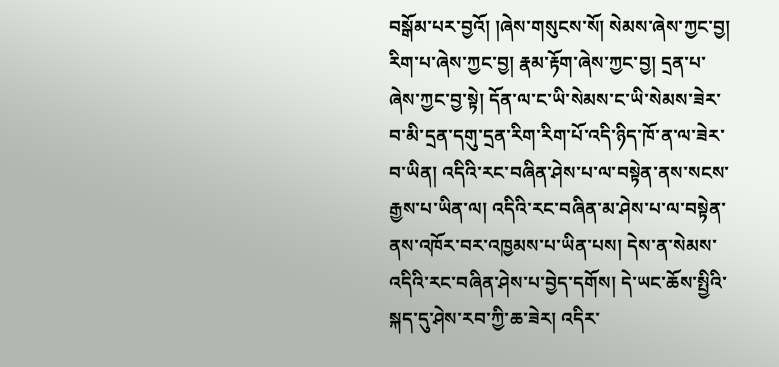བསྒོམ་པར་བྱའོ། །ཞེས་གསུངས་སོ། སེམས་ཞེས་ཀྱང་བྱ། རིག་པ་ཞེས་ཀྱང་བྱ། རྣམ་རྟོག་ཞེས་ཀྱང་བྱ། དྲན་པ་ཞེས་ཀྱང་བྱ་སྟེ། དོན་ལ་ང་ཡི་སེམས་ང་ཡི་སེམས་ཟེར་བ་མི་དྲན་དགུ་དྲན་རིག་རིག་པོ་འདི་ཉིད་ཁོ་ན་ལ་ཟེར་བ་ཡིན། འདིའི་རང་བཞིན་ཤེས་པ་ལ་བསྟེན་ནས་སངས་རྒྱས་པ་ཡིན་ལ། འདིའི་རང་བཞིན་མ་ཤེས་པ་ལ་བསྟེན་ནས་འཁོར་བར་འཁྱམས་པ་ཡིན་པས། དེས་ན་སེམས་འདིའི་རང་བཞིན་ཤེས་པ་བྱེད་དགོས། དེ་ཡང་ཆོས་སྤྱིའི་སྐད་དུ་ཤེས་རབ་ཀྱི་ཆ་ཟེར། འདིར་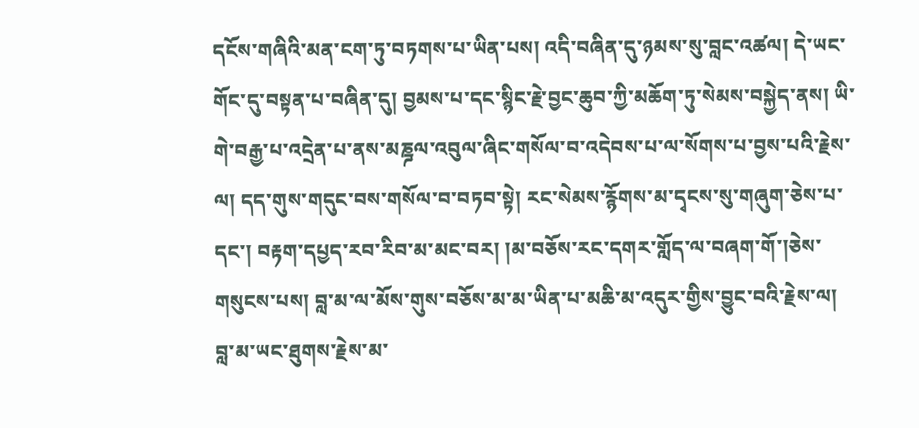དངོས་གཞིའི་མན་ངག་ཏུ་བཏགས་པ་ཡིན་པས། འདི་བཞིན་དུ་ཉམས་སུ་བླང་འཚལ། དེ་ཡང་གོང་དུ་བསྟན་པ་བཞིན་དུ། བྱམས་པ་དང་སྙིང་རྗེ་བྱང་ཆུབ་ཀྱི་མཆོག་ཏུ་སེམས་བསྐྱེད་ནས། ཡི་གེ་བརྒྱ་པ་འདྲེན་པ་ནས་མཎྜལ་འབུལ་ཞིང་གསོལ་བ་འདེབས་པ་ལ་སོགས་པ་བྱས་པའི་རྗེས་ལ། དད་གུས་གདུང་བས་གསོལ་བ་བཏབ་སྟེ། རང་སེམས་རྙོགས་མ་དྭངས་སུ་གཞུག་ཅེས་པ་དང་། བརྟག་དཔྱད་རབ་རིབ་མ་མང་བར། །མ་བཅོས་རང་དགར་གློད་ལ་བཞག་གོ་།ཅེས་གསུངས་པས། བླ་མ་ལ་མོས་གུས་བཅོས་མ་མ་ཡིན་པ་མཆི་མ་འདུར་གྱིས་བྱུང་བའི་རྗེས་ལ། བླ་མ་ཡང་ཐུགས་རྗེས་མ་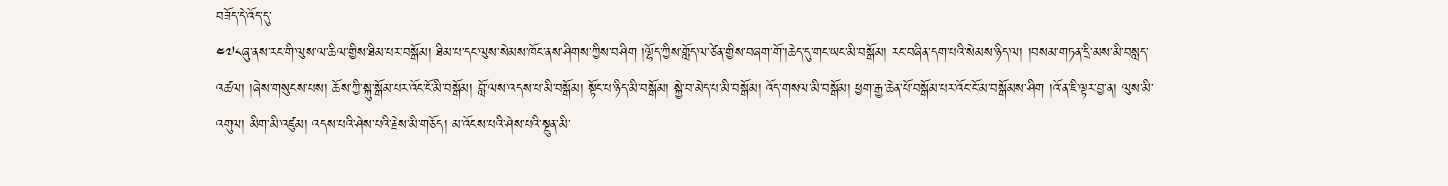བཟོད་དེ་འོད་དུ་
༤༧༨ཞུ་ནས་རང་གི་ལུས་ལ་ཆིལ་གྱིས་ཐིམ་པར་བསྒོམ། ཐིམ་པ་དང་ལུས་སེམས་ཁོང་ནས་ཤིགས་ཀྱིས་བཤིག །ལྷོད་ཀྱིས་གློད་ལ་ཙེན་གྱིས་བཞག་གོ་།ཆེད་དུ་གང་ཡང་མི་བསྒོམ། རང་བཞིན་དག་པའི་སེམས་ཉིད་ལ། །བསམ་གཏན་དྲི་མས་མི་བསླད་འཚལ། །ཞེས་གསུངས་པས། ཆོས་ཀྱི་སྐུ་སྒོམ་པར་འོང་ངོ་མི་བསྒོམ། བློ་ལས་འདས་པ་མི་བསྒོམ། སྟོང་པ་ཉིད་མི་བསྒོམ། སྐྱེ་བ་མེད་པ་མི་བསྒོམ། འོད་གསལ་མི་བསྒོམ། ཕྱག་རྒྱ་ཆེན་པོ་བསྒོམ་པར་འོང་ངོ་མ་བསྒོམས་ཤིག །འོ་ན་ཇི་ལྟར་བྱ་ན། ལུས་མི་འགུལ། མིག་མི་འཛུམ། འདས་པའི་ཤེས་པའི་རྗེས་མི་གཅོད། མ་འོངས་པའི་ཤེས་པའི་སྔུན་མི་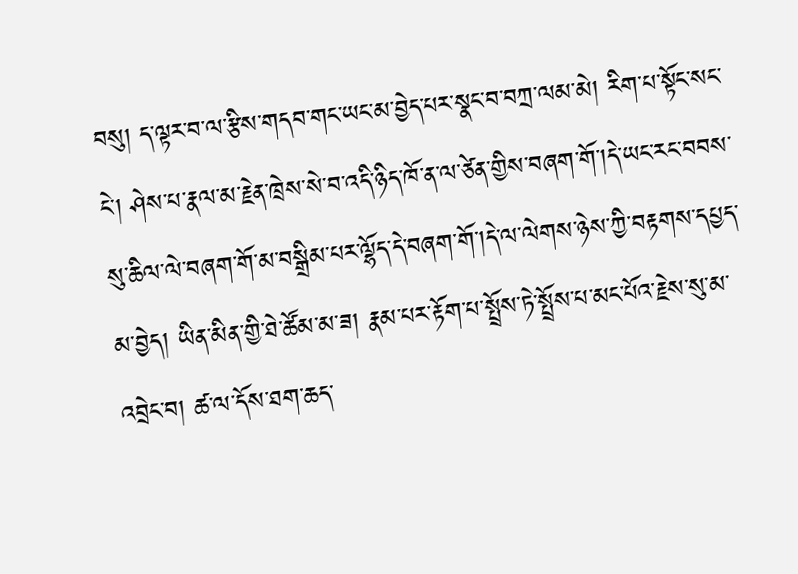བསུ། ད་ལྟར་བ་ལ་རྩིས་གདབ་གང་ཡང་མ་བྱེད་པར་སྣང་བ་བཀྲ་ལམ་མེ། རིག་པ་སྟོང་སང་ངེ་། ཤེས་པ་རྣལ་མ་རྗེན་ཁྲེས་སེ་བ་འདི་ཉིད་ཁོ་ན་ལ་ཙེན་གྱིས་བཞག་གོ་།དེ་ཡང་རང་བབས་སུ་ཆིལ་ལེ་བཞག་གོ་མ་བསྒྲིམ་པར་ལྷོད་དེ་བཞག་གོ་།དེ་ལ་ལེགས་ཉེས་ཀྱི་བརྟགས་དཔྱད་མ་བྱེད། ཡིན་མིན་གྱི་ཐེ་ཚོམ་མ་ཟ། རྣམ་པར་རྟོག་པ་སྤྲོས་ཏེ་སྤྲོས་པ་མང་པོའ་རྗེས་སུ་མ་འབྲེང་བ། ཚ་ལ་དོས་ཐག་ཆད་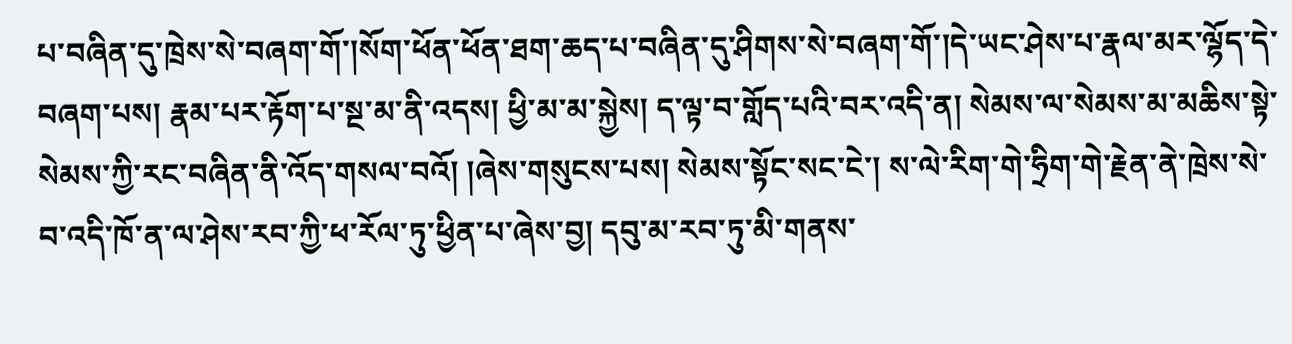པ་བཞིན་དུ་ཁྲེས་སེ་བཞག་གོ་།སོག་ཕོན་ཕོན་ཐག་ཆད་པ་བཞིན་དུ་ཤིགས་སེ་བཞག་གོ་།དེ་ཡང་ཤེས་པ་རྣལ་མར་ལྷོད་དེ་བཞག་པས། རྣམ་པར་རྟོག་པ་སྔ་མ་ནི་འདས། ཕྱི་མ་མ་སྐྱེས། ད་ལྟ་བ་གློད་པའི་བར་འདི་ན། སེམས་ལ་སེམས་མ་མཆིས་སྟེ་སེམས་ཀྱི་རང་བཞིན་ནི་འོད་གསལ་བའོ། །ཞེས་གསུངས་པས། སེམས་སྟོང་སང་ངེ་། ས་ལེ་རིག་གེ་ཧྲིག་གེ་རྗེན་ནེ་ཁྲེས་སེ་བ་འདི་ཁོ་ན་ལ་ཤེས་རབ་ཀྱི་ཕ་རོལ་ཏུ་ཕྱིན་པ་ཞེས་བྱ། དབུ་མ་རབ་ཏུ་མི་གནས་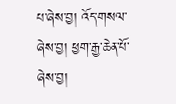པ་ཞེས་བྱ། འོད་གསལ་ཞེས་བྱ། ཕྱག་རྒྱ་ཆེན་པོ་ཞེས་བྱ།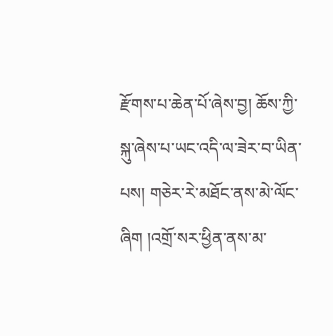རྫོགས་པ་ཆེན་པོ་ཞེས་བྱ། ཆོས་ཀྱི་སྐུ་ཞེས་པ་ཡང་འདི་ལ་ཟེར་བ་ཡིན་པས། གཅེར་རེ་མཐོང་ནས་མེ་ལོང་ཞིག །འགྲོ་སར་ཕྱིན་ནས་མ་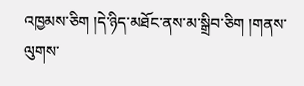འཁྱམས་ཅིག །དེ་ཉིད་མཐོང་ནས་མ་སྒྲིབ་ཅིག །གནས་ལུགས་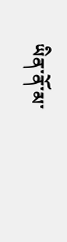ཡིན་ནོ་མ་